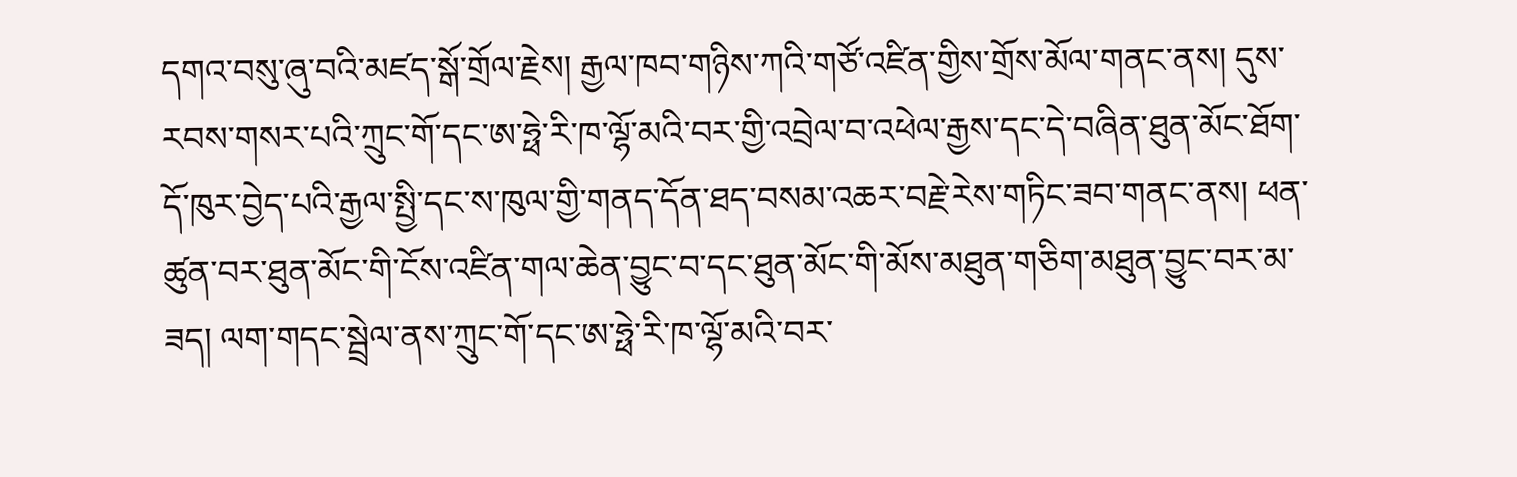དགའ་བསུ་ཞུ་བའི་མཛད་སྒོ་གྲོལ་རྗེས། རྒྱལ་ཁབ་གཉིས་ཀའི་གཙོ་འཛིན་གྱིས་གྲོས་མོལ་གནང་ནས། དུས་རབས་གསར་པའི་ཀྲུང་གོ་དང་ཨ་ཧྥེ་རི་ཁ་ལྷོ་མའི་བར་གྱི་འབྲེལ་བ་འཕེལ་རྒྱས་དང་དེ་བཞིན་ཐུན་མོང་ཐོག་དོ་ཁུར་བྱེད་པའི་རྒྱལ་སྤྱི་དང་ས་ཁུལ་གྱི་གནད་དོན་ཐད་བསམ་འཆར་བརྗེ་རེས་གཏིང་ཟབ་གནང་ནས། ཕན་ཚུན་བར་ཐུན་མོང་གི་ངོས་འཛིན་གལ་ཆེན་བྱུང་བ་དང་ཐུན་མོང་གི་མོས་མཐུན་གཅིག་མཐུན་བྱུང་བར་མ་ཟད། ལག་གདང་སྦྲེལ་ནས་ཀྲུང་གོ་དང་ཨ་ཧྥེ་རི་ཁ་ལྷོ་མའི་བར་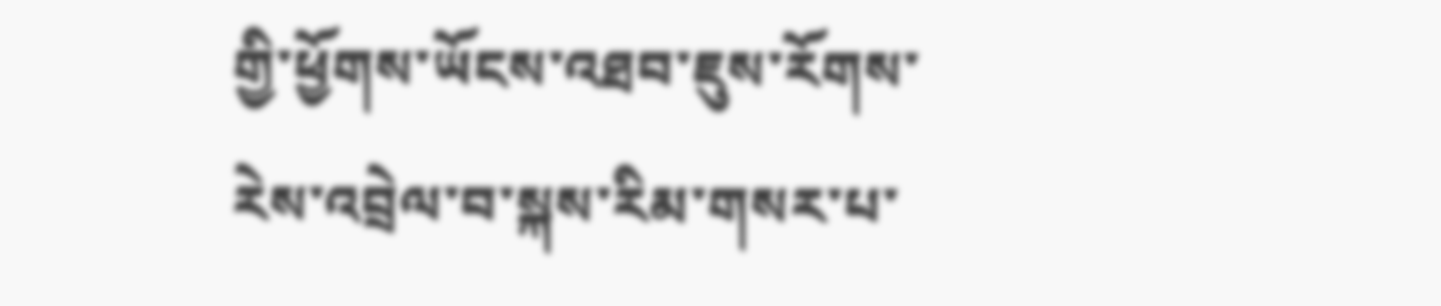གྱི་ཕྱོགས་ཡོངས་འཐབ་ཇུས་རོགས་རེས་འབྲེལ་བ་སྐས་རིམ་གསར་པ་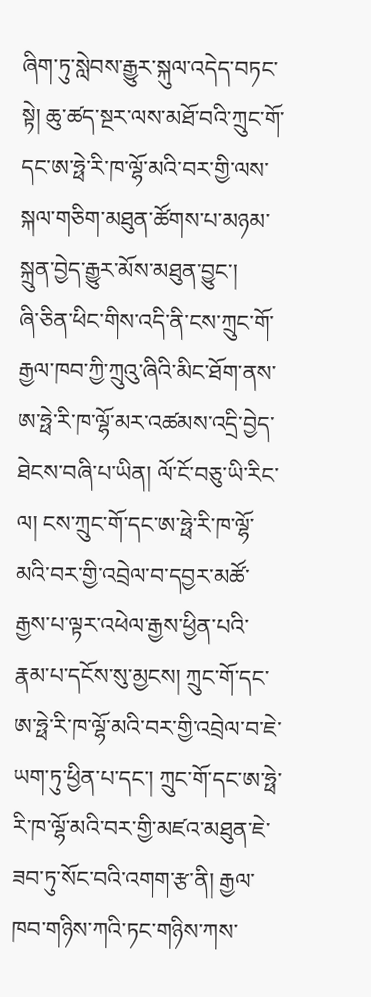ཞིག་ཏུ་སླེབས་རྒྱུར་སྐུལ་འདེད་བཏང་སྟེ། ཆུ་ཚད་སྔར་ལས་མཐོ་བའི་ཀྲུང་གོ་དང་ཨ་ཧྥེ་རི་ཁ་ལྷོ་མའི་བར་གྱི་ལས་སྐལ་གཅིག་མཐུན་ཚོགས་པ་མཉམ་སྐྲུན་བྱེད་རྒྱུར་མོས་མཐུན་བྱུང་།
ཞི་ཅིན་ཕིང་གིས་འདི་ནི་ངས་ཀྲུང་གོ་རྒྱལ་ཁབ་ཀྱི་ཀྲུའུ་ཞིའི་མིང་ཐོག་ནས་ཨ་ཧྥེ་རི་ཁ་ལྷོ་མར་འཚམས་འདྲི་བྱེད་ཐེངས་བཞི་པ་ཡིན། ལོ་ངོ་བཅུ་ཡི་རིང་ལ། ངས་ཀྲུང་གོ་དང་ཨ་ཧྥེ་རི་ཁ་ལྷོ་མའི་བར་གྱི་འབྲེལ་བ་དབྱར་མཚོ་རྒྱས་པ་ལྟར་འཕེལ་རྒྱས་ཕྱིན་པའི་རྣམ་པ་དངོས་སུ་མྱངས། ཀྲུང་གོ་དང་ཨ་ཧྥེ་རི་ཁ་ལྷོ་མའི་བར་གྱི་འབྲེལ་བ་ཇེ་ཡག་ཏུ་ཕྱིན་པ་དང་། ཀྲུང་གོ་དང་ཨ་ཧྥེ་རི་ཁ་ལྷོ་མའི་བར་གྱི་མཛའ་མཐུན་ཇེ་ཟབ་ཏུ་སོང་བའི་འགག་རྩ་ནི། རྒྱལ་ཁབ་གཉིས་ཀའི་ཏང་གཉིས་ཀས་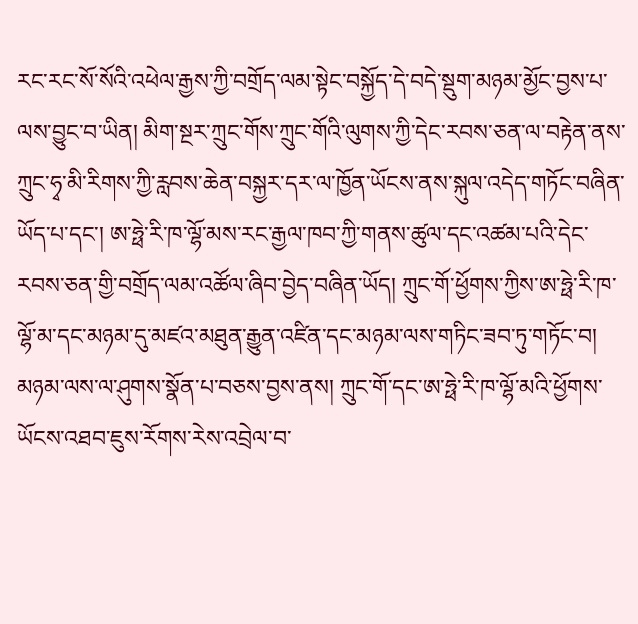རང་རང་སོ་སོའི་འཕེལ་རྒྱས་ཀྱི་བགྲོད་ལམ་སྟེང་བསྐྱོད་དེ་བདེ་སྡུག་མཉམ་མྱོང་བྱས་པ་ལས་བྱུང་བ་ཡིན། མིག་སྔར་ཀྲུང་གོས་ཀྲུང་གོའི་ལུགས་ཀྱི་དེང་རབས་ཅན་ལ་བརྟེན་ནས་ཀྲུང་ཧྭ་མི་རིགས་ཀྱི་རླབས་ཆེན་བསྐྱར་དར་ལ་ཁྱོན་ཡོངས་ནས་སྐུལ་འདེད་གཏོང་བཞིན་ཡོད་པ་དང་། ཨ་ཧྥེ་རི་ཁ་ལྷོ་མས་རང་རྒྱལ་ཁབ་ཀྱི་གནས་ཚུལ་དང་འཚམ་པའི་དེང་རབས་ཅན་གྱི་བགྲོད་ལམ་འཚོལ་ཞིབ་བྱེད་བཞིན་ཡོད། ཀྲུང་གོ་ཕྱོགས་ཀྱིས་ཨ་ཧྥེ་རི་ཁ་ལྷོ་མ་དང་མཉམ་དུ་མཛའ་མཐུན་རྒྱུན་འཛིན་དང་མཉམ་ལས་གཏིང་ཟབ་ཏུ་གཏོང་བ། མཉམ་ལས་ལ་ཤུགས་སྣོན་པ་བཅས་བྱས་ནས། ཀྲུང་གོ་དང་ཨ་ཧྥེ་རི་ཁ་ལྷོ་མའི་ཕྱོགས་ཡོངས་འཐབ་ཇུས་རོགས་རེས་འབྲེལ་བ་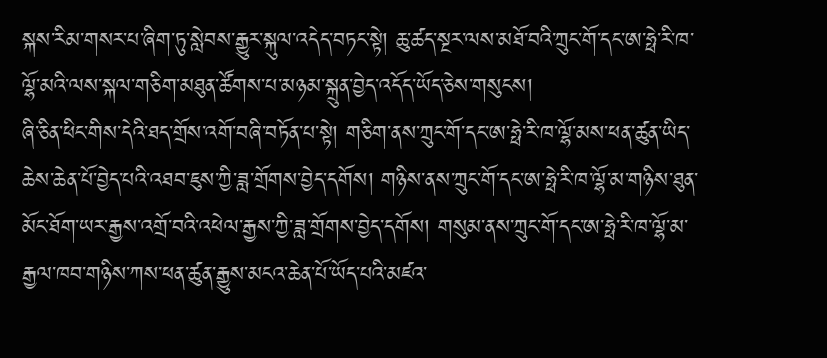སྐས་རིམ་གསར་པ་ཞིག་ཏུ་སླེབས་རྒྱུར་སྐུལ་འདེད་བཏང་སྟེ། ཆུ་ཚད་སྔར་ལས་མཐོ་བའི་ཀྲུང་གོ་དང་ཨ་ཧྥེ་རི་ཁ་ལྷོ་མའི་ལས་སྐལ་གཅིག་མཐུན་ཚོགས་པ་མཉམ་སྐྲུན་བྱེད་འདོད་ཡོད་ཅེས་གསུངས།
ཞི་ཅིན་ཕིང་གིས་དེའི་ཐད་གྲོས་འགོ་བཞི་བཏོན་པ་སྟེ། གཅིག་ནས་ཀྲུང་གོ་དང་ཨ་ཧྥེ་རི་ཁ་ལྷོ་མས་ཕན་ཚུན་ཡིད་ཆེས་ཆེན་པོ་བྱེད་པའི་འཐབ་ཇུས་ཀྱི་ཟླ་གྲོགས་བྱེད་དགོས། གཉིས་ནས་ཀྲུང་གོ་དང་ཨ་ཧྥེ་རི་ཁ་ལྷོ་མ་གཉིས་ཐུན་མོང་ཐོག་ཡར་རྒྱས་འགྲོ་བའི་འཕེལ་རྒྱས་ཀྱི་ཟླ་གྲོགས་བྱེད་དགོས། གསུམ་ནས་ཀྲུང་གོ་དང་ཨ་ཧྥེ་རི་ཁ་ལྷོ་མ་རྒྱལ་ཁབ་གཉིས་ཀས་ཕན་ཚུན་རྒྱུས་མངའ་ཆེན་པོ་ཡོད་པའི་མཛའ་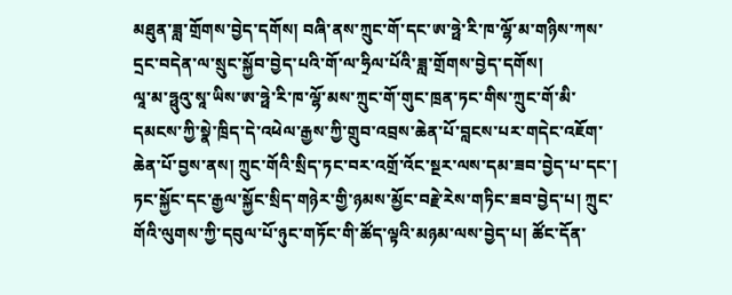མཐུན་ཟླ་གྲོགས་བྱེད་དགོས། བཞི་ནས་ཀྲུང་གོ་དང་ཨ་ཧྥེ་རི་ཁ་ལྷོ་མ་གཉིས་ཀས་དྲང་བདེན་ལ་སྲུང་སྐྱོབ་བྱེད་པའི་གོ་ལ་ཧྲིལ་པོའི་ཟླ་གྲོགས་བྱེད་དགོས།
ལཱ་མ་ཧྥུའུ་སཱ་ཡིས་ཨ་ཧྥེ་རི་ཁ་ལྷོ་མས་ཀྲུང་གོ་གུང་ཁྲན་ཏང་གིས་ཀྲུང་གོ་མི་དམངས་ཀྱི་སྣེ་ཁྲིད་དེ་འཕེལ་རྒྱས་ཀྱི་གྲུབ་འབྲས་ཆེན་པོ་བླངས་པར་གདེང་འཇོག་ཆེན་པོ་བྱས་ནས། ཀྲུང་གོའི་སྲིད་ཏང་བར་འགྲོ་འོང་སྔར་ལས་དམ་ཟབ་བྱེད་པ་དང་། ཏང་སྐྱོང་དང་རྒྱལ་སྐྱོང་སྲིད་གཉེར་གྱི་ཉམས་མྱོང་བརྗེ་རེས་གཏིང་ཟབ་བྱེད་པ། ཀྲུང་གོའི་ལུགས་ཀྱི་དབུལ་པོ་ཉུང་གཏོང་གི་ཚོད་ལྟའི་མཉམ་ལས་བྱེད་པ། ཚོང་དོན་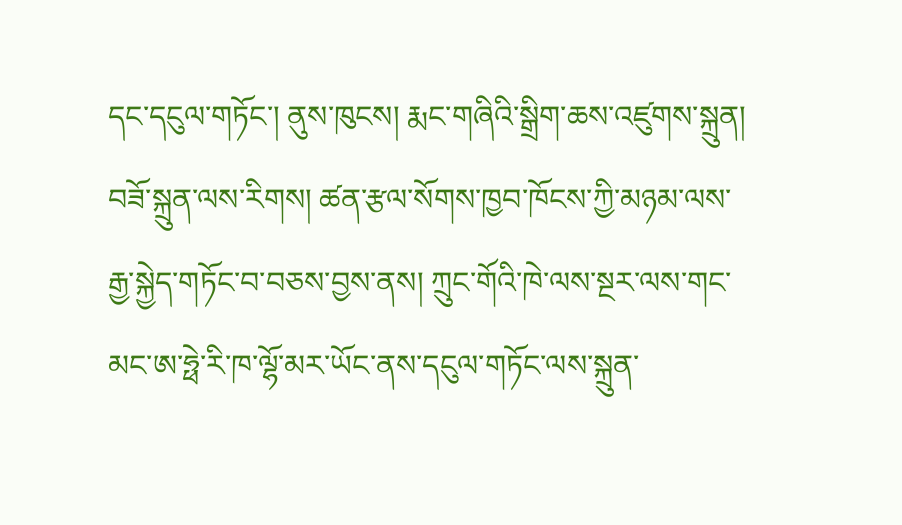དང་དངུལ་གཏོང་། ནུས་ཁུངས། རྨང་གཞིའི་སྒྲིག་ཆས་འཛུགས་སྐྲུན། བཟོ་སྐྲུན་ལས་རིགས། ཚན་རྩལ་སོགས་ཁྱབ་ཁོངས་ཀྱི་མཉམ་ལས་རྒྱ་སྐྱེད་གཏོང་བ་བཅས་བྱས་ནས། ཀྲུང་གོའི་ཁེ་ལས་སྔར་ལས་གང་མང་ཨ་ཧྥེ་རི་ཁ་ལྷོ་མར་ཡོང་ནས་དངུལ་གཏོང་ལས་སྐྲུན་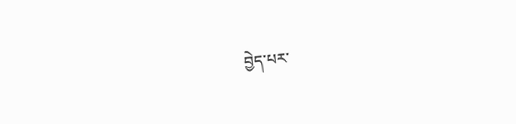བྱེད་པར་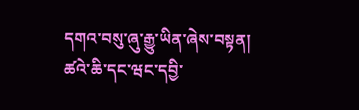དགའ་བསུ་ཞུ་རྒྱུ་ཡིན་ཞེས་བསྟན།
ཚའེ་ཆི་དང་ཝང་དབྱི་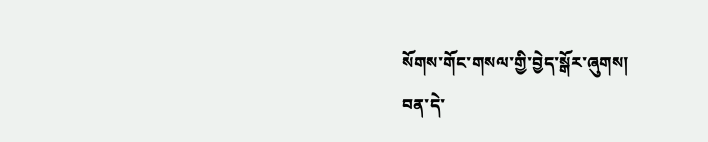སོགས་གོང་གསལ་གྱི་བྱེད་སྒོར་ཞུགས།
བན་དེ་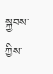སྐྱབས་ཀྱིས་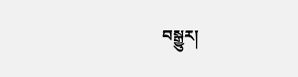བསྒྱུར།